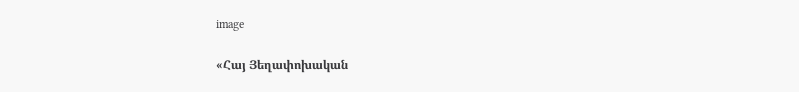image

«Հայ Յեղափոխական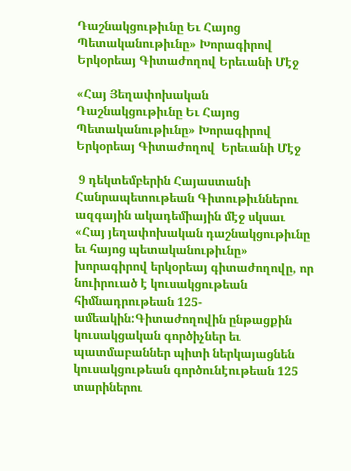Դաշնակցութիւնը Եւ Հայոց Պետականութիւնը» Խորագիրով Երկօրեայ Գիտաժողով Երեւանի Մէջ

«Հայ Յեղափոխական Դաշնակցութիւնը Եւ Հայոց Պետականութիւնը» Խորագիրով Երկօրեայ Գիտաժողով  Երեւանի Մէջ

 9 դեկտեմբերին Հայաստանի Հանրապետութեան Գիտութիւններու ազգային ակադեմիային մէջ սկսաւ «Հայ յեղափոխական դաշնակցութիւնը եւ հայոց պետականութիւնը»  խորագիրով երկօրեայ գիտաժողովը, որ նուիրուած է կուսակցութեան հիմնադրութեան 125-ամեակին:Գիտաժողովին ընթացքին կուսակցական գործիչներ եւ պատմաբաններ պիտի ներկայացնեն կուսակցութեան գործունէութեան 125 տարիներու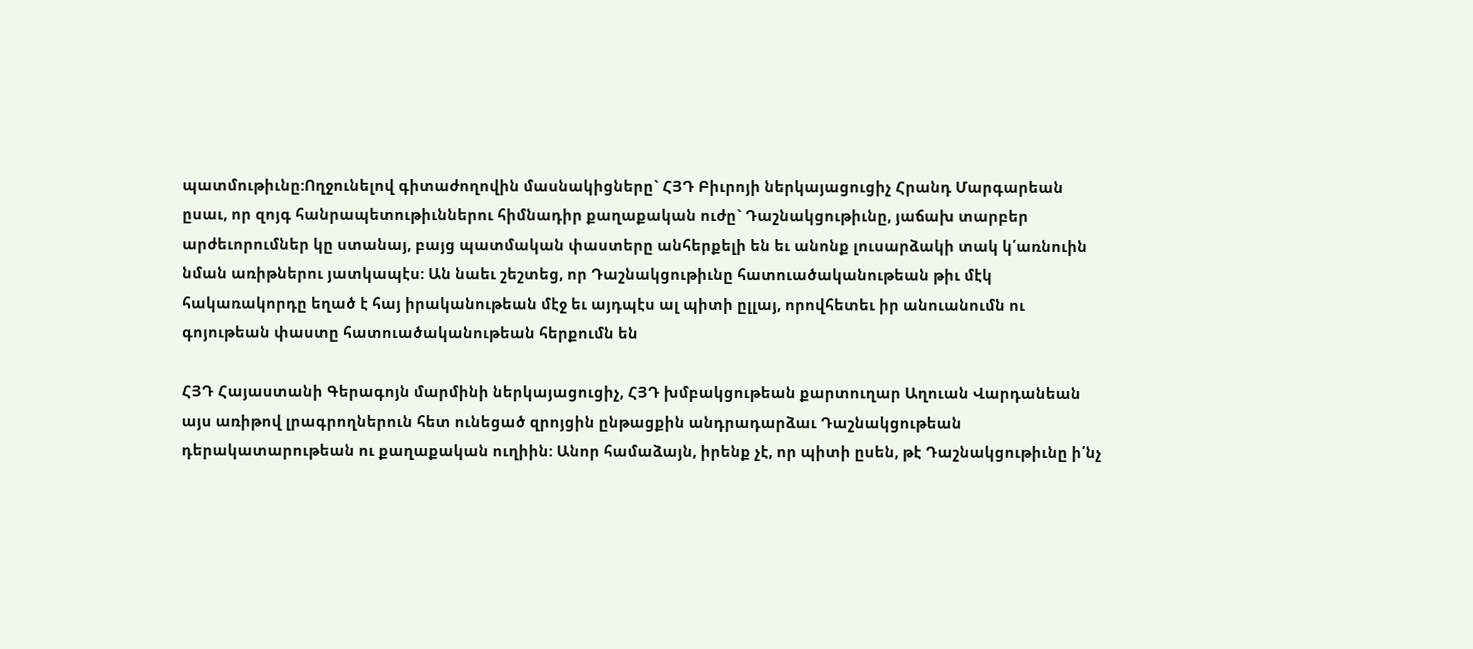պատմութիւնը:Ողջունելով գիտաժողովին մասնակիցները` ՀՅԴ Բիւրոյի ներկայացուցիչ Հրանդ Մարգարեան ըսաւ, որ զոյգ հանրապետութիւններու հիմնադիր քաղաքական ուժը` Դաշնակցութիւնը, յաճախ տարբեր արժեւորումներ կը ստանայ, բայց պատմական փաստերը անհերքելի են եւ անոնք լուսարձակի տակ կ՛առնուին նման առիթներու յատկապէս: Ան նաեւ շեշտեց, որ Դաշնակցութիւնը հատուածականութեան թիւ մէկ հակառակորդը եղած է հայ իրականութեան մէջ եւ այդպէս ալ պիտի ըլլայ, որովհետեւ իր անուանումն ու գոյութեան փաստը հատուածականութեան հերքումն են

ՀՅԴ Հայաստանի Գերագոյն մարմինի ներկայացուցիչ, ՀՅԴ խմբակցութեան քարտուղար Աղուան Վարդանեան այս առիթով լրագրողներուն հետ ունեցած զրոյցին ընթացքին անդրադարձաւ Դաշնակցութեան դերակատարութեան ու քաղաքական ուղիին: Անոր համաձայն, իրենք չէ, որ պիտի ըսեն, թէ Դաշնակցութիւնը ի՛նչ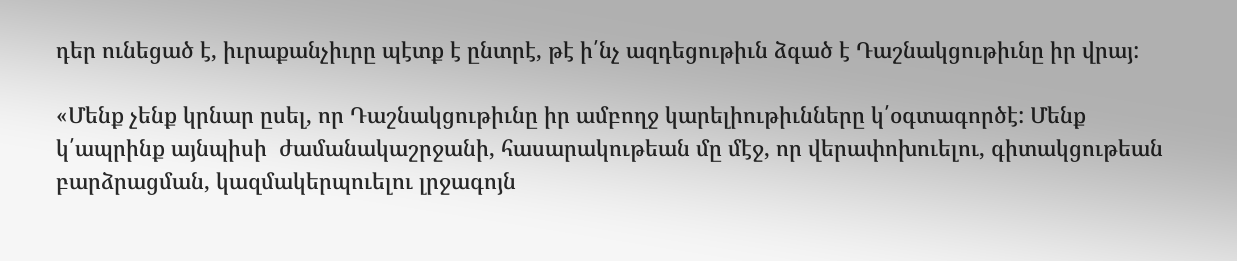դեր ունեցած է, իւրաքանչիւրը պէտք է ընտրէ, թէ ի՛նչ ազդեցութիւն ձգած է Դաշնակցութիւնը իր վրայ:

«Մենք չենք կրնար ըսել, որ Դաշնակցութիւնը իր ամբողջ կարելիութիւնները կ՛օգտագործէ: Մենք կ՛ապրինք այնպիսի  ժամանակաշրջանի, հասարակութեան մը մէջ, որ վերափոխուելու, գիտակցութեան բարձրացման, կազմակերպուելու լրջագոյն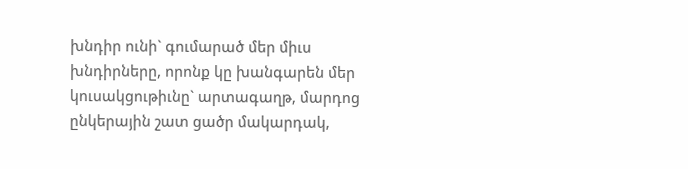խնդիր ունի` գումարած մեր միւս խնդիրները, որոնք կը խանգարեն մեր կուսակցութիւնը` արտագաղթ, մարդոց ընկերային շատ ցածր մակարդակ,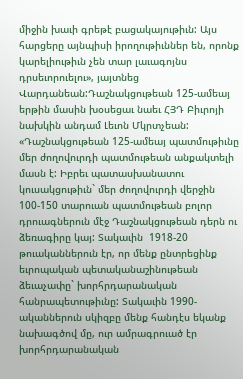միջին խաւի գրեթէ բացակայութիւն: Այս հարցերը այնպիսի իրողութիւններ են, որոնք կարելիութիւն չեն տար լաւագոյնս դրսեւորուելու», յայտնեց Վարդանեան:Դաշնակցութեան 125-ամեայ երթին մասին խօսեցաւ նաեւ ՀՅԴ Բիւրոյի նախկին անդամ Լեւոն Մկրտչեան: «Դաշնակցութեան 125-ամեայ պատմութիւնը մեր ժողովուրդի պատմութեան անքակտելի մասն է: Իբրեւ պատասխանատու կուսակցութիւն` մեր ժողովուրդի վերջին 100-150 տարուան պատմութեան բոլոր դրուագներուն մէջ Դաշնակցութեան դերն ու ձեռագիրը կայ: Տակաւին  1918-20 թուականներուն էր, որ մենք ընտրեցինք եւրոպական պետականաշինութեան ձեւաչափը` խորհրդարանական հանրապետութիւնը: Տակաւին 1990-ականներուն սկիզբը մենք հանդէս եկանք նախագծով մը, ուր ամրագրուած էր խորհրդարանական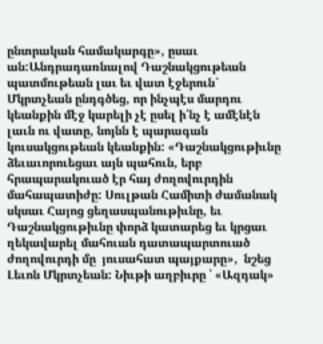ընտրական համակարգը», ըսաւ ան:Անդրադառնալով Դաշնակցութեան պատմութեան լաւ եւ վատ էջերուն` Մկրտչեան ընդգծեց, որ ինչպէս մարդու կեանքին մէջ կարելի չէ ըսել ի՛նչ է ամէնէն լաւն ու վատը, նոյնն է պարագան կուսակցութեան կեանքին: «Դաշնակցութիւնը ձեւաւորուեցաւ այն պահուն, երբ հրապարակուած էր հայ ժողովուրդին մահապատիժը: Սուլթան Համիտի ժամանակ սկսաւ Հայոց ցեղասպանութիւնը, եւ Դաշնակցութիւնը փորձ կատարեց եւ կրցաւ ղեկավարել մահուան դատապարտուած ժողովուրդի մը  յուսահատ պայքարը»,  նշեց Լեւոն Մկրտչեան: Նիւթի աղբիւրը ՝ «Ազդակ»